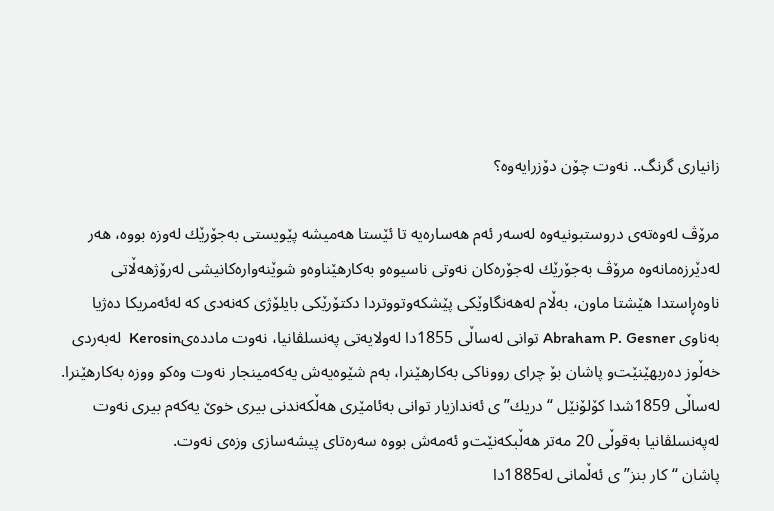زانیاری گرنگ.. نه‌وت چۆن دۆزرایەوە؟

مرۆڤ له‌وه‌ته‌ی دروستبونیه‌وه‌ له‌سه‌ر ئه‌م هه‌ساره‌یه‌ تا ئێستا هه‌میشه‌ پێویستی به‌جۆرێك له‌وزه‌ بووه‌، هه‌ر له‌دێرزه‌مانه‌وه‌ مرۆڤ به‌جۆرێك له‌جۆره‌كان نه‌وتی ناسیوه‌و به‌كارهێناوه‌‌و شوێنه‌واره‌كانیشی له‌رۆژهه‌ڵاتی ناوه‌ڕاستدا هێشتا ماون، به‌ڵام له‌هه‌نگاوێكی پێشكه‌وتووتردا دكتۆرێكی بایلۆژی كه‌نه‌دی كه‌ له‌ئه‌مریكا ده‌ژیا به‌ناوی Abraham P. Gesner توانی له‌ساڵی 1855دا له‌ولایه‌تی په‌نسلڤانیا، نه‌وت مادده‌یKerosin  له‌به‌ردی خه‌ڵوز ده‌ربهێنێت‌و پاشان ‌بۆ چرای رووناكی به‌كارهێنرا، به‌م ‌شێوه‌یه‌ش یه‌كه‌مینجار نه‌وت وه‌كو ووزه‌ به‌كارهێنرا. له‌ساڵی 1859شدا كۆلۆنێل “دریك”ی ئه‌ندازیار توانی به‌ئامێری هه‌ڵكه‌ندنی بیری خوێ‌ یه‌كه‌م بیری نه‌وت له‌په‌نسلڤانیا به‌قوڵی 20 مه‌تر هه‌ڵبكه‌نێت‌و ئه‌مه‌ش بووه‌ سه‌ره‌تای پیشه‌سازی وزه‌ی نه‌وت.
پاشان “كار بنز”ی ئه‌ڵمانی له‌1885دا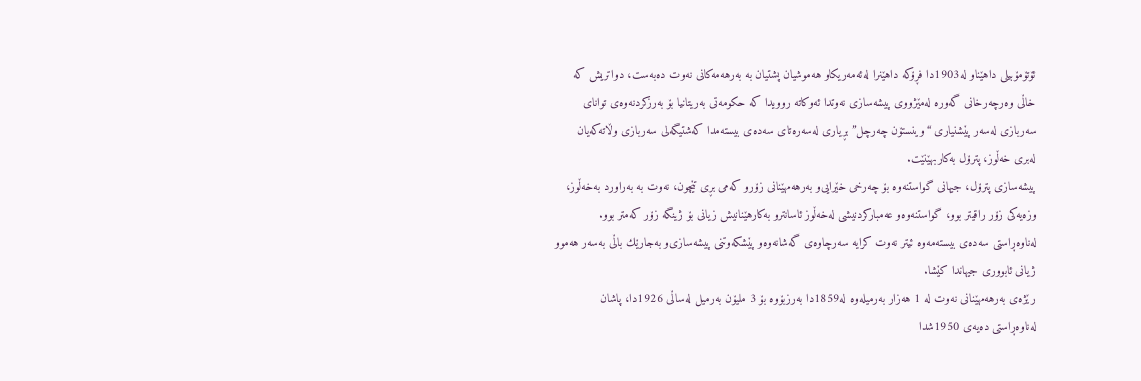ئۆتۆمۆبیلی داهێنا‌و له‌1903دا فڕۆكه‌ داهێنرا له‌ئه‌مه‌ریكا‌و هه‌موشیان پشتیان به‌ به‌رهه‌مه‌كانی نه‌وت ده‌به‌ست، دواتریش كه‌ خاڵی وه‌رچه‌رخانی گه‌وره‌ له‌مێژووی پیشه‌سازی نه‌وتدا ئه‌وكاته‌ روویدا كه‌ حكومه‌تی به‌ریتانیا بۆ به‌رزكردنه‌وه‌ی توانای سه‌ربازی له‌سه‌ر پێشنیاری “وینستۆن چه‌رچل” بڕیاری له‌سه‌ره‌تای سه‌ده‌ی بیسته‌مدا كه‌شتیگه‌لی سه‌ربازی وڵاته‌كه‌یان له‌بری خه‌ڵوز، پترۆل به‌كاربهێنێت.
پیشه‌سازی پترۆل، جیهانی گواستنه‌وه‌ بۆ چه‌رخی خێرایی‌و به‌رهه‌مهێنانی زۆرو كه‌می بڕی تێچون، نه‌وت به‌ به‌راورد به‌خه‌ڵوز، وزه‌یه‌كی زۆر راقیتر بوو، گواستنه‌وه‌و عه‌مباركردنیشی له‌خه‌ڵوز ئاسانتر‌و به‌كارهێنانیش زیانی بۆ ژینگه‌ زۆر كه‌متر بوو.
له‌ناوه‌ڕاستی سه‌ده‌ی بیسته‌مه‌وه‌ ئیتر نه‌وت كرایه‌ سه‌رچاوه‌ی گه‌شانه‌وه‌و پێشكه‌وتنی پیشه‌سازی‌و به‌جارێك باڵی به‌سه‌ر هه‌موو ژیانی ئابووری جیهاندا كێشا.
رێژه‌ی به‌رهه‌مهێنانی نه‌وت له‌ 1 هه‌زار به‌رمیله‌وه‌ له‌1859دا به‌رزبۆوه‌ بۆ 3 ملیۆن به‌رمیل له‌ساڵی 1926دا، پاشان له‌ناوه‌ڕاستی ده‌یه‌ی 1950شدا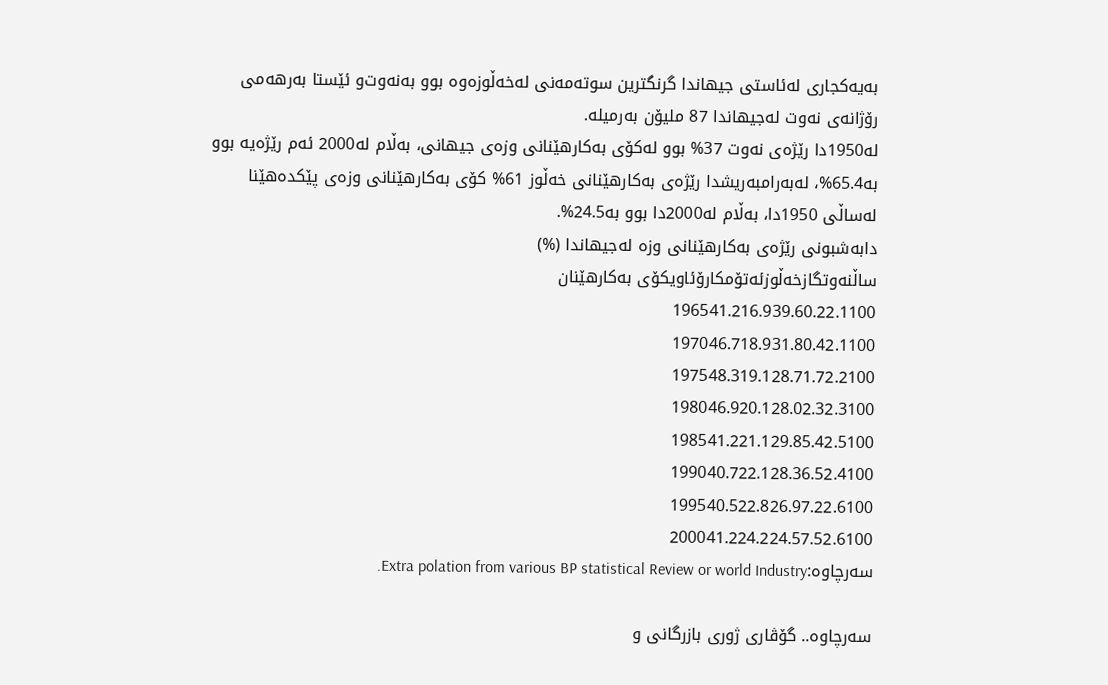به‌یه‌كجاری له‌ئاستی جیهاندا گرنگترین سوته‌مه‌نی له‌خه‌ڵوزه‌وه‌ بوو به‌نه‌وت‌و ئێستا به‌رهه‌می رۆژانه‌ی نه‌وت له‌جیهاندا 87 ملیۆن به‌رمیله‌.
له‌1950دا رێژه‌ی نه‌وت 37% بوو له‌كۆی به‌كارهێنانی وزه‌ی جیهانی، به‌ڵام له‌2000 ئه‌م رێژه‌یه‌ بوو به‌65.4%، له‌به‌رامبه‌ریشدا رێژه‌ی به‌كارهێنانی خه‌ڵوز 61% كۆی به‌كارهێنانی وزه‌ی پێكده‌هێنا له‌ساڵی 1950دا، به‌ڵام له‌2000دا بوو به‌24.5%.
دابه‌شبونی رێژه‌ی به‌كارهێنانی وزه‌ له‌جیهاندا (%)
ساڵنه‌وتگازخه‌ڵوزئه‌تۆمكارۆئاویكۆی به‌كارهێنان
196541.216.939.60.22.1100
197046.718.931.80.42.1100
197548.319.128.71.72.2100
198046.920.128.02.32.3100
198541.221.129.85.42.5100
199040.722.128.36.52.4100
199540.522.826.97.22.6100
200041.224.224.57.52.6100
سه‌رچاوه‌:Extra polation from various BP statistical Review or world Industry.

سەرچاوە.. گۆڤاری ژوری بازرگانی و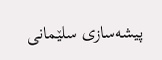پیشەسازی سلێمانی